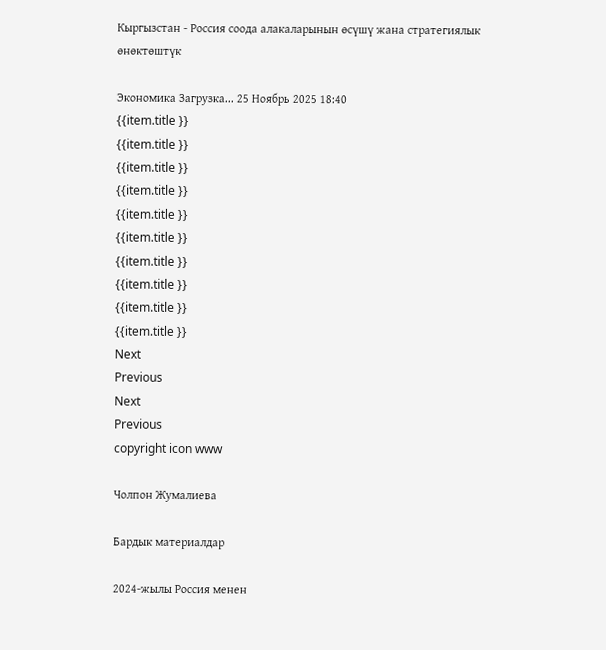Кыргызстан - Россия соода алакаларынын өсүшү жана стратегиялык өнөктөштүк

Экономика Загрузка... 25 Ноябрь 2025 18:40
{{item.title }}
{{item.title }}
{{item.title }}
{{item.title }}
{{item.title }}
{{item.title }}
{{item.title }}
{{item.title }}
{{item.title }}
{{item.title }}
Next
Previous
Next
Previous
copyright icon www

Чолпон Жумалиева

Бардык материалдар

2024-жылы Россия менен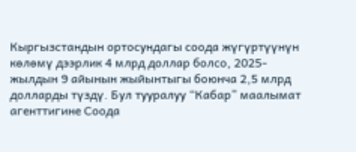Кыргызстандын ортосундагы соода жүгүртүүнүн көлөмү дээрлик 4 млрд доллар болсо, 2025-жылдын 9 айынын жыйынтыгы боюнча 2,5 млрд долларды түздү. Бул тууралуу “Кабар” маалымат агенттигине Соода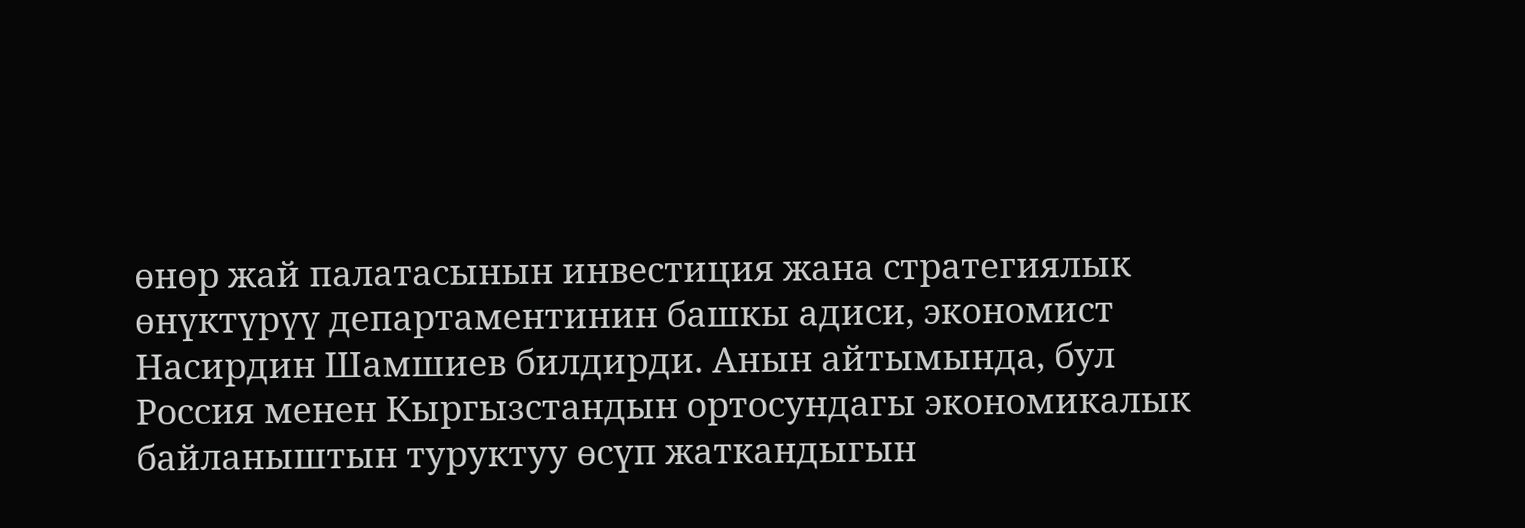өнөр жай палатасынын инвестиция жана стратегиялык өнүктүрүү департаментинин башкы адиси, экономист Насирдин Шамшиев билдирди. Анын айтымында, бул Россия менен Кыргызстандын ортосундагы экономикалык байланыштын туруктуу өсүп жаткандыгын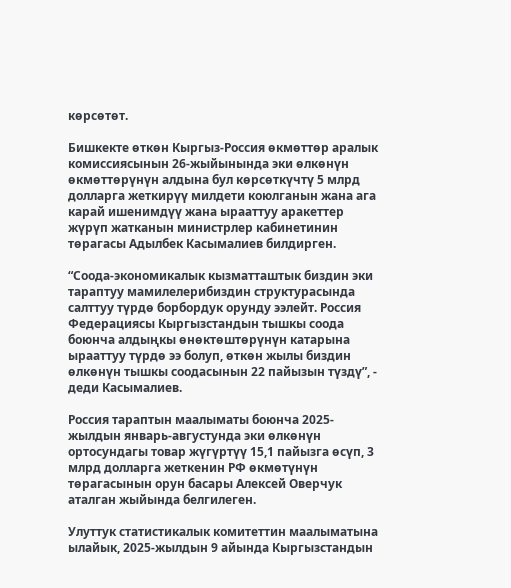көрсөтөт.

Бишкекте өткөн Кыргыз-Россия өкмөттөр аралык комиссиясынын 26-жыйынында эки өлкөнүн өкмөттөрүнүн алдына бул көрсөткүчтү 5 млрд долларга жеткирүү милдети коюлганын жана ага карай ишенимдүү жана ырааттуу аракеттер жүрүп жатканын министрлер кабинетинин төрагасы Адылбек Касымалиев билдирген.

“Соода-экономикалык кызматташтык биздин эки тараптуу мамилелерибиздин структурасында салттуу түрдө борбордук орунду ээлейт. Россия Федерациясы Кыргызстандын тышкы соода боюнча алдыңкы өнөктөштөрүнүн катарына ырааттуу түрдө ээ болуп, өткөн жылы биздин өлкөнүн тышкы соодасынын 22 пайызын түздү”, - деди Касымалиев.

Россия тараптын маалыматы боюнча 2025-жылдын январь-августунда эки өлкөнүн ортосундагы товар жүгүртүү 15,1 пайызга өсүп, 3 млрд долларга жеткенин РФ өкмөтүнүн төрагасынын орун басары Алексей Оверчук аталган жыйында белгилеген.

Улуттук статистикалык комитеттин маалыматына ылайык, 2025-жылдын 9 айында Кыргызстандын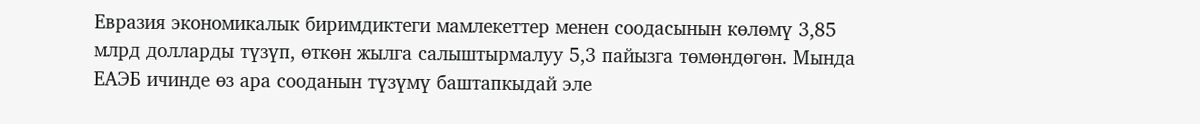Евразия экономикалык биримдиктеги мамлекеттер менен соодасынын көлөмү 3,85 млрд долларды түзүп, өткөн жылга салыштырмалуу 5,3 пайызга төмөндөгөн. Мында ЕАЭБ ичинде өз ара сооданын түзүмү баштапкыдай эле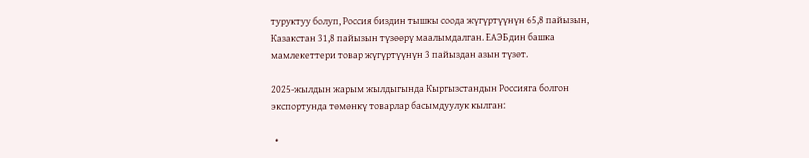туруктуу болуп, Россия биздин тышкы соода жүгүртүүнүн 65,8 пайызын, Казакстан 31,8 пайызын түзөөрү маалымдалган. ЕАЭБдин башка мамлекеттери товар жүгүртүүнүн 3 пайыздан азын түзөт.

2025-жылдын жарым жылдыгында Кыргызстандын Россияга болгон экспортунда төмөнкү товарлар басымдуулук кылган:

  •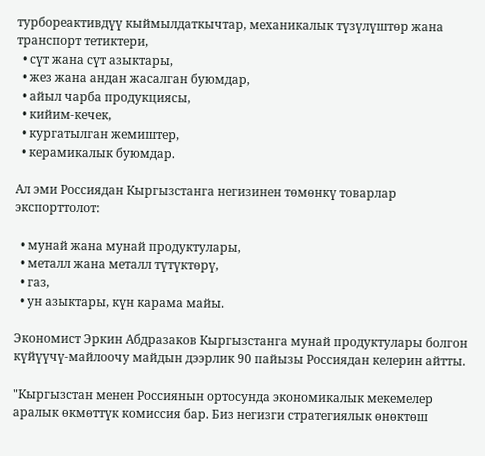турбореактивдүү кыймылдаткычтар, механикалык түзүлүштөр жана транспорт тетиктери,
  • сүт жана сүт азыктары,
  • жез жана андан жасалган буюмдар,
  • айыл чарба продукциясы,
  • кийим-кечек,
  • кургатылган жемиштер,
  • керамикалык буюмдар.

Ал эми Россиядан Кыргызстанга негизинен төмөнкү товарлар экспорттолот:

  • мунай жана мунай продуктулары,
  • металл жана металл түтүктөрү,
  • газ,
  • ун азыктары, күн карама майы.

Экономист Эркин Абдразаков Кыргызстанга мунай продуктулары болгон күйүүчү-майлоочу майдын дээрлик 90 пайызы Россиядан келерин айтты.

"Кыргызстан менен Россиянын ортосунда экономикалык мекемелер аралык өкмөттүк комиссия бар. Биз негизги стратегиялык өнөктөш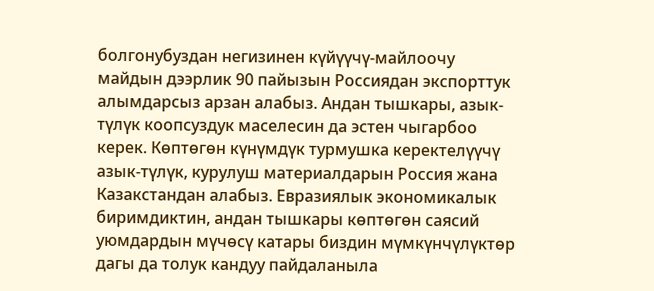болгонубуздан негизинен күйүүчү-майлоочу майдын дээрлик 90 пайызын Россиядан экспорттук алымдарсыз арзан алабыз. Андан тышкары, азык-түлүк коопсуздук маселесин да эстен чыгарбоо керек. Көптөгөн күнүмдүк турмушка керектелүүчү азык-түлүк, курулуш материалдарын Россия жана Казакстандан алабыз. Евразиялык экономикалык биримдиктин, андан тышкары көптөгөн саясий уюмдардын мүчөсү катары биздин мүмкүнчүлүктөр дагы да толук кандуу пайдаланыла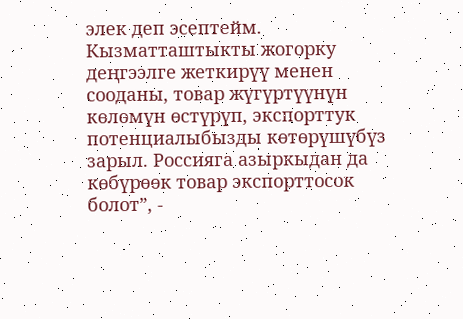элек деп эсептейм. Кызматташтыкты жогорку деңгээлге жеткирүү менен сооданы, товар жүгүртүүнүн көлөмүн өстүрүп, экспорттук потенциалыбызды көтөрүшүбүз зарыл. Россияга азыркыдан да көбүрөөк товар экспорттосок болот”, -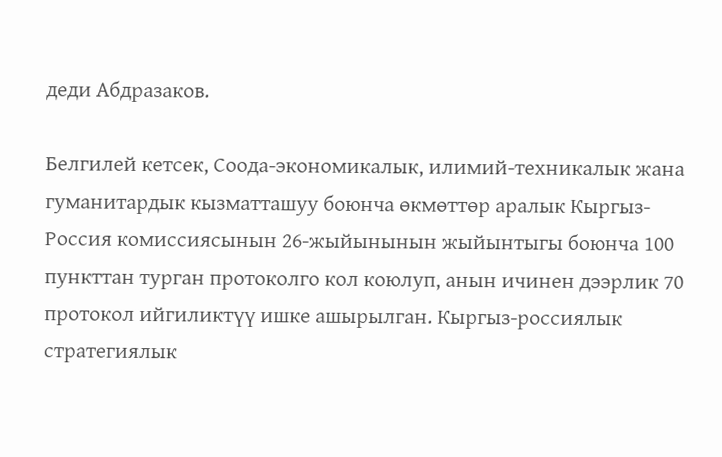деди Абдразаков.

Белгилей кетсек, Соода-экономикалык, илимий-техникалык жана гуманитардык кызматташуу боюнча өкмөттөр аралык Кыргыз-Россия комиссиясынын 26-жыйынынын жыйынтыгы боюнча 100 пункттан турган протоколго кол коюлуп, анын ичинен дээрлик 70 протокол ийгиликтүү ишке ашырылган. Кыргыз-россиялык стратегиялык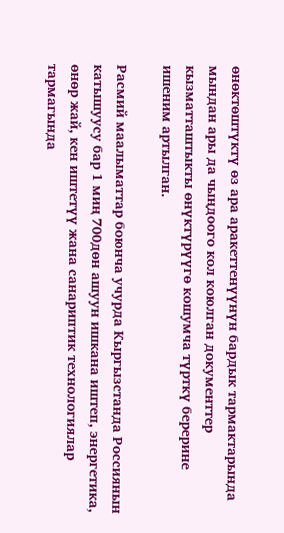өнөктөштүктү өз ара аракеттенүүнүн бардык тармактарында мындан ары да чыңдоого кол коюлган документтер кызматташтыкты өнүктүрүүгө кошумча түрткү берерине ишеним артылган.

Расмий маалыматтар боюнча учурда Кыргызстанда Россиянын катышуусу бар 1 миң 700дөн ашуун ишкана иштеп, энергетика, өнөр жай, кен иштетүү жана санариптик технологиялар тармагында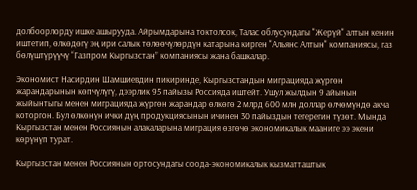долбоорлорду ишке ашырууда. Айрымдарына токтолсок, Талас облусундагы "Жерүй" алтын кенин иштетип, өлкөдөгү эң ири салык төлөөчүлөрдүн катарына кирген "Альянс Алтын" компаниясы, газ бөлүштүрүүчү “Газпром Кыргызстан” компаниясы жана башкалар.

Экономист Насирдин Шамшиевдин пикиринде, Кыргызстандын миграцияда жүргөн жарандарынын көпчүлүгү, дээрлик 95 пайызы Россияда иштейт. Ушул жылдын 9 айынын жыйынтыгы менен миграцияда жүргөн жарандар өлкөгө 2 млрд 600 млн доллар өлчөмүндө акча которгон. Бул өлкөнүн ички дүң продукциясынын ичинен 30 пайыздын тегерегин түзөт. Мында Кыргызстан менен Россиянын алакаларына миграция өзгөчө экономикалык мааниге ээ экени көрүнүп турат.

Кыргызстан менен Россиянын ортосундагы соода-экономикалык кызматташтык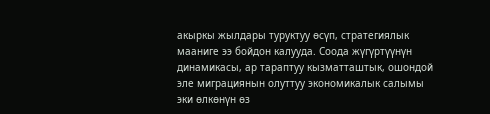акыркы жылдары туруктуу өсүп, стратегиялык мааниге ээ бойдон калууда. Соода жүгүртүүнүн динамикасы, ар тараптуу кызматташтык, ошондой эле миграциянын олуттуу экономикалык салымы эки өлкөнүн өз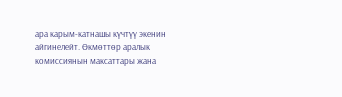ара карым-катнашы күчтүү экенин айгинелейт. Өкмөттөр аралык комиссиянын максаттары жана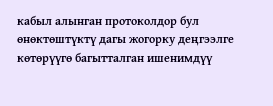кабыл алынган протоколдор бул өнөктөштүктү дагы жогорку деңгээлге көтөрүүгө багытталган ишенимдүү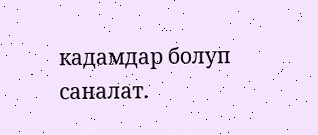кадамдар болуп саналат.